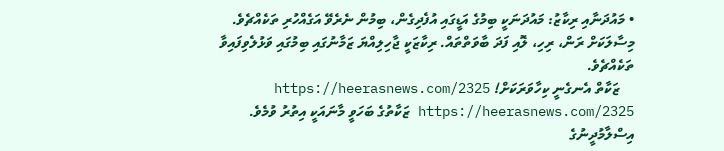• މައުދަނާއި ރިކާޒު: މައުދަނަކީ ބިމުގެ އަޑީގައި އުފެދިގެން، ބިމުން ނެރެވޭ އަގެއްހުރި ތަކެއްޗެވެ. މިސާލަކަށް ރަން، ރިހި، ލޮއި ފަދަ ބާވަތްތައް. ރިކާޒަކީ ޖާހިލިއްޔަ ޒަމާނުގައި ބިމުގައި ވަޅުލެވިފައިވާ ތަކެއްޗެވެ.
    ޒަކާތް އެނގެނީ ކިހާވަރަކަށް! https://heerasnews.com/2325 https://heerasnews.com/2325 ޒަކާތުގެ ބަހަވީ މާނައަކީ އިތުރު ވުމެވެ. އިސްލާމުދީނުގެ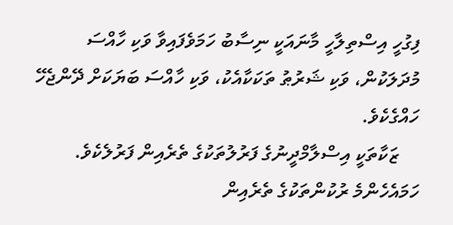ފިގުހީ އިސްތިލާހީ މާނައަކީ ނިސާބު ހަމަވެފައިވާ ވަކި ހާއްސަ މުދަލަކުން، ވަކި ޝަރުޠު ތަކަކާއެކު، ވަކި ހާއްސަ ބަޔަކަށް ދޭންޖެހޭ ހައްގެކެވެ.
    ޒަކާތަކީ އިސްލާމްދީނުގެ ފަރުލުތަކުގެ ތެރެއިން ފަރުލެކެވެ. ހަމައެހެންމެ ރުކުންތަކުގެ ތެރެއިން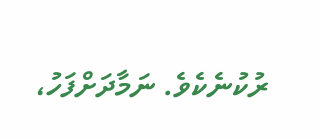ރުކުނެކެވެ. ނަމާދަށްފަހު،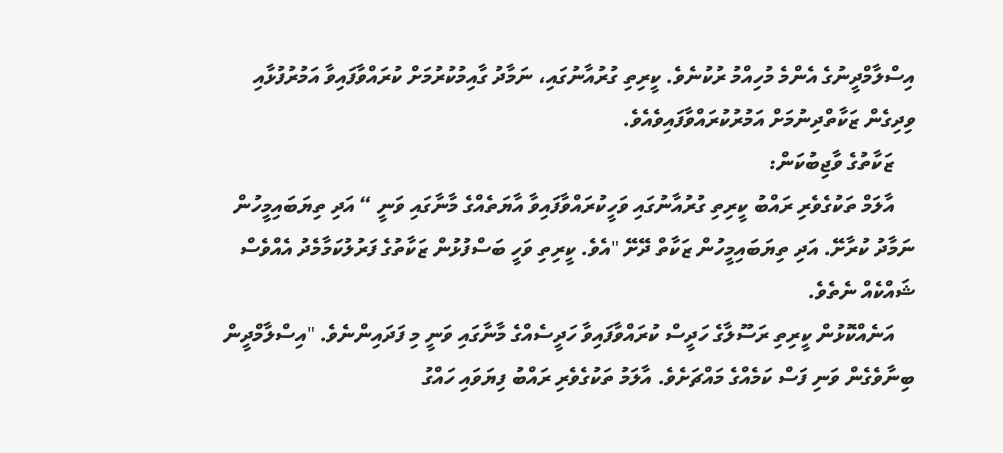އިސްލާމްދީނުގެ އެންމެ މުހިއްމު ރުކުނެވެ. ކީރިތި ގުރުއާނުގައި، ނަމާދު ގާއިމުކުރުމަށް ކުރައްވާފައިވާ އަމުރުފުޅާއި ވިދިގެން ޒަކާތްދިނުމަށް އަމުރުކުރައްވާފައިވެއެވެ.
    ޒަކާތުގެ ވާޖިބުކަން:
    އާލަމް ތަކުގެވެރި ރައްބު ކީރިތި ގުރުއާނުގައި ވަހީކުރައްވާފައިވާ އާޔަތެއްގެ މާނާގައި ވަނީ “ އަދި ތިޔަބައިމީހުން ނަމާދު ކުރާށޭ. އަދި ތިޔަބައިމީހުން ޒަކާތް ދޭށޭ "އެވެ. ކީރިތި ވަހީ ބަސްފުޅުން ޒަކާތުގެ ފަރުލުކަމާމެދު އެއްވެސް ޝައްކެއް ނެތެވެ.
    އަނެއްކޮޅުން ކީރިތި ރަސޫލާގެ ހަދީސް ކުރައްވާފައިވާ ހަދީސެއްގެ މާނާގައި ވަނީ މި ފަދައިންނެވެ. "އިސްލާމްދީން ބިނާވެގެން ވަނި ފަސް ކަމެއްގެ މައްޗަށެވެ. އާލަމު ތަކުގެވެރި ރައްބު ފިޔަވައި ހައްގު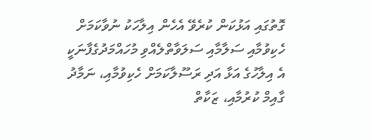ގޮތުގައި އަޅުކަން ކުރެވޭ އެހެން އިލާހަކު ނުވާކަމަށް ހެކިވުމާއި ސަލާމާއި ސަލަވާތްލެއްވި މުހައްމަދުގެފާނަކީ އެ އިލާހުގެ އަޅާ އަދި ރަސޫލާކަމަށް ހެކިވުމާއި، ނަމާދު ގާއިމް ކުރުމާއި، ޒަކާތް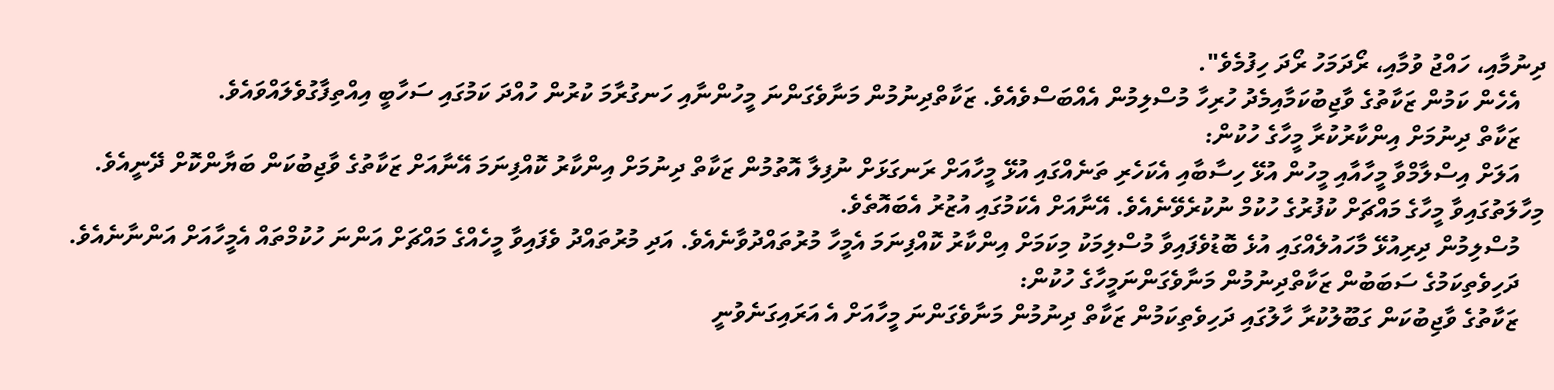ދިނުމާއި، ހައްޖު ވުމާއި، ރޯދަމަހު ރޯދަ ހިފުމެވެ".
    އެހެން ކަމުން ޒަކާތުގެ ވާޖިބުކަމާއިމެދު ހުރިހާ މުސްލިމުން އެއްބަސްވެއެވެ. ޒަކާތްދިނުމުން މަނާވެގަންނަ މީހުންނާއި ހަނގުރާމަ ކުރުން ހުއްދަ ކަމުގައި ސަހާބީ އިއްތިފާގުވެލައްވައެވެ.
    ޒަކާތް ދިނުމަށް އިންކާރުކުރާ މީހާގެ ހުކުން:
    އަލަށް އިސްލާމްވާ މީހާއާއި މީހުން އުޅޭ ހިސާބާއި އެކަހެރި ތަނެއްގައި އުޅޭ މީހާއަށް ރަނގަޅަށް ނުފިލާ އޮތުމުން ޒަކާތް ދިނުމަށް އިންކާރު ކޮއްފިނަމަ އޭނާއަށް ޒަކާތުގެ ވާޖިބުކަން ބަޔާންކޮށް ދޭނީއެވެ. މިހާލަތުގައިވާ މީހާގެ މައްޗަށް ކުފުރުގެ ހުކުމް ނުކުރެވޭނެއެވެ. އޭނާއަށް އެކަމުގައި އުޒުރު އެބައޮތެވެ.
    މުސްލިމުން ދިރިއުޅޭ މާހައުލެއްގައި އުޅެ ބޮޑުވެފައިވާ މުސްލިމަކު މިކަމަށް އިންކާރު ކޮއްފިނަމަ އެމީހާ މުރުތައްދުވާނެއެވެ. އަދި މުރުތައްދު ވެފައިވާ މީހެއްގެ މައްޗަށް އަންނަ ހުކުމްތައް އެމީހާއަށް އަންނާނެއެވެ.
    ދަހިވެތިކަމުގެ ސަބަބުން ޒަކާތްދިނުމުން މަނާވެގަންނަމީހާގެ ހުކުން:
    ޒަކާތުގެ ވާޖިބުކަން ގަބޫލުކުރާ ހާލުގައި ދަހިވެތިކަމުން ޒަކާތް ދިނުމުން މަނާވެގަންނަ މީހާއަށް އެ އަރައިގަނެވުނީ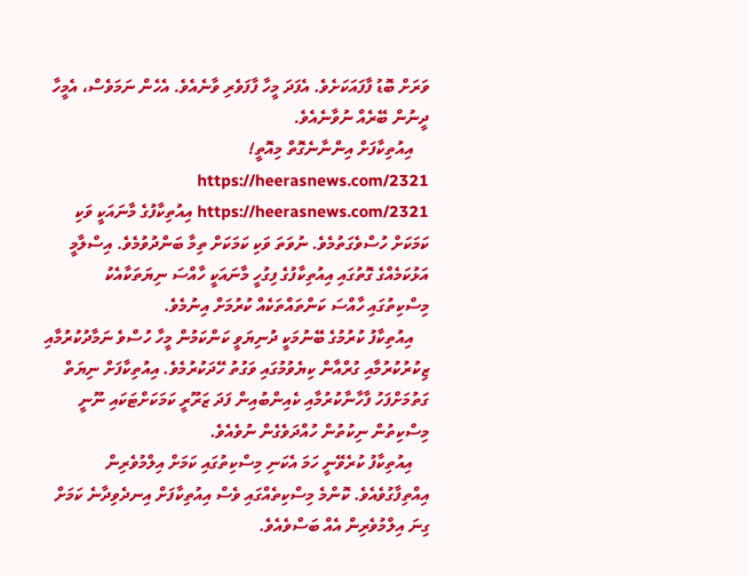ވަރަށް ބޮޑު ފާފައަކަށެވެ. އެފަދަ މީހާ ފާފަވެރި ވާނެއެވެ. އެހެން ނަމަވެސް، އެމީހާ ދީނުން ބޭރެއް ނުވާނެއެވެ.
    އިއުތިކާފަށް އިންނާނެގޮތް މިއޮތީ! https://heerasnews.com/2321 https://heerasnews.com/2321 އިއުތިކާފުގެ މާނައަކީ ވަކި ކަމަކަށް ހުސްވެގަތުމެވެ. ނުވަތަ ވަކި ކަމަކަށް ތިމާ ބަންދުވުމެވެ. އިސްލާމީ އަޅުކަމެއްގެ ގޮތުގައި އިއުތިކާފުގެ ފިގުހީ މާނައަކީ ހާއްސަ ނިޔަތަކާއެކު މިސްކިތުގައި ހާއްސަ ކަންތައްތަކެއް ކުރުމަށް އިނުމެވެ.
    އިއުތިކާފު ކުރުމުގެ ބޭނުމަކީ ދުނިޔަވީ ކަންކަމުން މީހާ ހުސްވެ ނަމާދުކުރުމާއި ޒިކުރުކުރުމާއި ގުރްއާން ކިޔެވުމުގައި ވަގުތު ހޭދަކުރުމެވެ. އިއުތިކާފަށް ނިޔަތް ގަތުމަށްފަހު ފާހާނާކުރުމާއި ކެއިންބުއިން ފަދަ ޒަރޫރީ ކަމަކަށްޓަކައި ނޫނީ މިސްކިތުން ނިކުތުން ހުއްދަވެގެން ނުވެއެވެ.
    އިއުތިކާފު ކުރެވޭނީ ހަމަ އެކަނި މިސްކިތުގައި ކަމަށް އިލްމުވެރިން އިއްތިފާގުވެއެވެ. ކޮންމެ މިސްކިތެއްގައި ވެސް އިއުތިކާފަށް އިނދެވިދާނެ ކަމަށް ގިނަ އިލްމުވެރިން އެއް ބަސްވެއެވެ.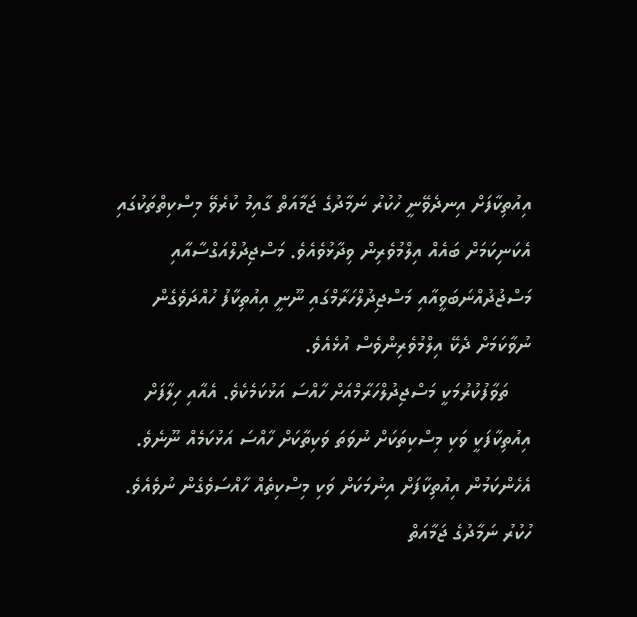އިއުތިކާފަށް އިނދެވޭނީ ހުކުރު ނަމާދުގެ ޖަމާއަތް ގާއިމު ކުރެވޭ މިސްކިތްތަކުގައި އެކަނިކަމަށް ބައެއް އިލްމުވެރިން ވިދާޅުވެއެވެ. މަސްޖިދުލްއަގްސާއާއި މަސްޖުދުއްނަބަވީއާއި މަސްޖިދުލްހަރާމްގައި ނޫނީ އިއުތިކާފު ހުއްދަވެގެން ނުވާކަމަށް ދެކޭ އިލްމުވެރިންވެސް އުޅެއެވެ.
    ތަވާފުކުރުމަކީ މަސްޖިދުލްހަރާމްއަށް ހާއްސަ އަޅުކަމެކެވެ. އެއާއި ހިލާފަށް އިއުތިކާފަކީ ވަކި މިސްކިތަކަށް ނުވަތަ ވަކިތާކަށް ހާއްސަ އަޅުކަމެއް ނޫނެވެ. އެހެންކަމުން އިއުތިކާފަށް އިނުމަކަށް ވަކި މިސްކިތެއް ހާއްސަވެގެން ނުވެއެވެ. ހުކުރު ނަމާދުގެ ޖަމާއަތް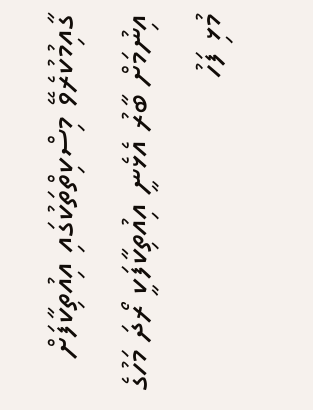ގާއިމުކުރެވޭ މިސްކިތްތަކުގައި އިއުތިކާފަށް އިނުމަށް ބާރު އެޅެނީ އިއުތިކާފަކީ ރޯދަ މަހުގެ މުޅި ފަހު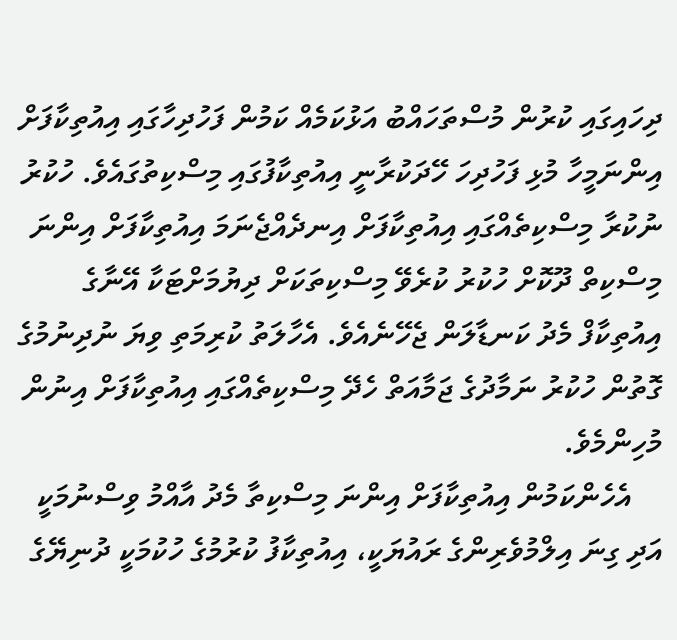ދިހައިގައި ކުރުން މުސްތަހައްބު އަޅުކަމެއް ކަމުން ފަހުދިހާގައި އިއުތިކާފަށް އިންނަމީހާ މުޅި ފަހުދިހަ ހޭދަކުރާނީ އިއުތިކާފުގައި މިސްކިތުގައެވެ. ހުކުރު ނުކުރާ މިސްކިތެއްގައި އިއުތިކާފަށް އިނދެއްޖެނަމަ އިއުތިކާފަށް އިންނަ މިސްކިތް ދޫކޮށް ހުކުރު ކުރެވޭ މިސްކިތަކަށް ދިޔުމަށްޓަކާ އޭނާގެ އިއުތިކާފް މެދު ކަނޑާލަން ޖެހޭނެއެވެ. އެހާލަތު ކުރިމަތި ވިޔަ ނުދިނުމުގެ ގޮތުން ހުކުރު ނަމާދުގެ ޖަމާއަތް ހެދޭ މިސްކިތެއްގައި އިއުތިކާފަށް އިނުން މުހިންމެވެ.
    އެހެންކަމުން އިއުތިކާފަށް އިންނަ މިސްކިތާ މެދު އާއްމު ވިސްނުމަކީ އަދި ގިނަ އިލްމުވެރިންގެ ރައުޔަކީ، އިއުތިކާފު ކުރުމުގެ ހުކުމަކީ ދުނިޔޭގެ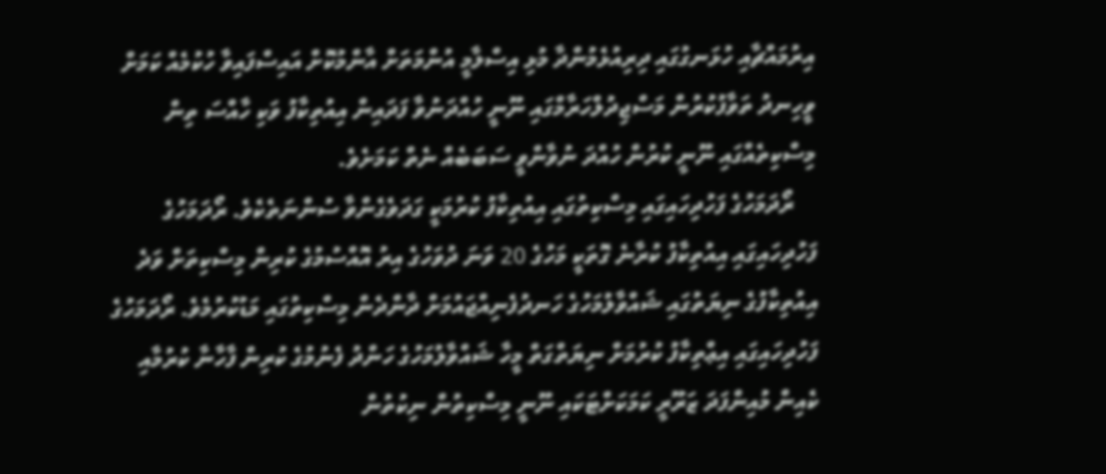އިރުމައްޗާއި ހުޅަނގުގައި ދިރިއުޅެމުންދާ މުޅި އިސްލާމީ އުންމަތަށް އާންމުކޮށް އައިސްފައިވާ ހުކުމެއް ކަމަށް ވީހިނދު ތަވާފުކުރުން މަސްޖިދުލްހަރާމްގައި ނޫނީ ހުއްދަނުވާ ފަދައިން އިއުތިކާފު ވަކި ހާއްސަ ތިން މިސްކިތެއްގައި ނޫނީ ކުރުން ހުއްދަ ނުވާންވީ ސަބަބެއް ނެތް ކަމަށެވެ.
    ރޯދަމަހުގެ ފަހުދިހައިގައި މިސްކިތުގައި އިއުތިކާފު ކުރުމަކީ ގަދަވެގެންވާ ސުންނަތެކެވެ. ރޯދަމަހުގެ ފަހުދިހައިގައި އިއުތިކާފު ކުރާނެ ގޮތަކީ މަހުގެ 20 ވަނަ ދުވަހުގެ އިރު އޮއްސުމުގެ ކުރިން މިސްކިތަށް ވަދެ އިއުތިކާފުގެ ނިޔަތުގައި ޝައްވާލުމަހުގެ ހަނދުފެނިއްޖައުމަށް ދާންދެން މިސްކިތުގައި މަޑުކުރުމެވެ. ރޯދަމަހުގެ ފަހުދިހައިގައި އިޢްތިކާފު ކުރުމަށް ނިޔަތްގަތް މީހާ ޝައްވާލުމަހުގެ ހަންދު ފެނުމުގެ ކުރިން ފާހާނާ ކުރުމާއި ކެއިން މުއިންފަދަ ޒަރޫރީ ކަމަކަށްޓަކައި ނޫނީ މިސްކިތުން ނިކުތުން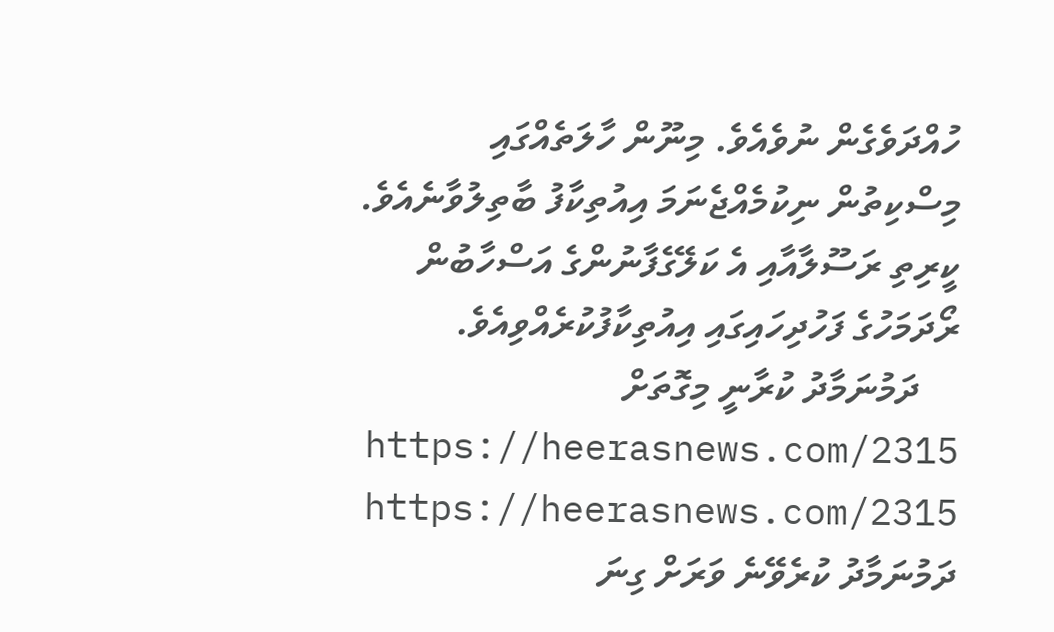ހުއްދަވެގެން ނުވެއެވެ. މިނޫން ހާލަތެއްގައި މިސްކިތުން ނިކުމެއްޖެނަމަ އިއުތިކާފު ބާތިލުވާނެއެވެ. ކީރިތި ރަސޫލާއާއި އެ ކަލޭގެފާނުންގެ އަސްހާބުން  ރޯދަމަހުގެ ފަހުދިހައިގައި އިއުތިކާފުކުރެއްވިއެވެ.
    ދަމުނަމާދު ކުރާނީ މިގޮތަށް https://heerasnews.com/2315 https://heerasnews.com/2315 ދަމުނަމާދު ކުރެވޭނެ ވަރަށް ގިނަ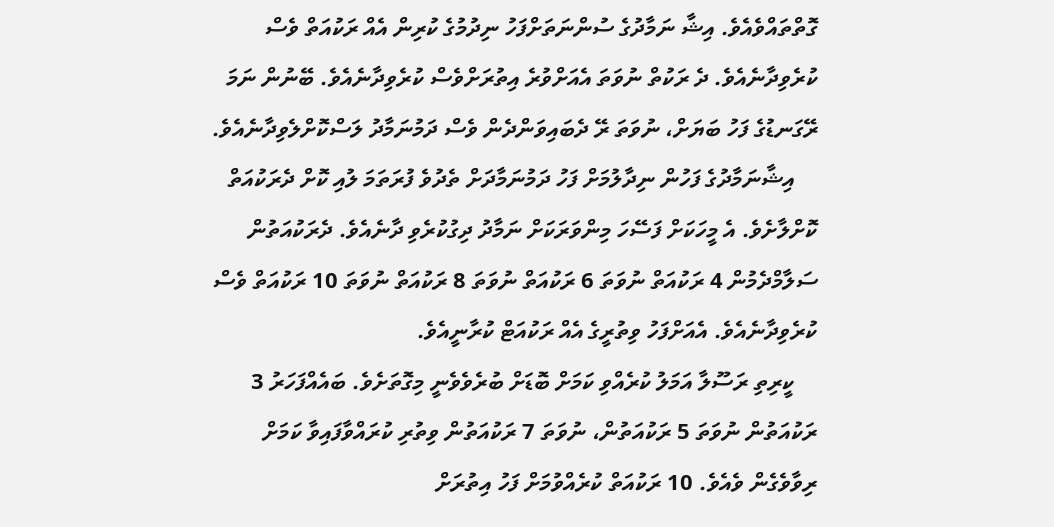ގޮތްތައްވެއެވެ. އިޝާ ނަމާދުގެ ސުންނަތަށްފަހު ނިދުމުގެ ކުރިން އެއް ރަކުއަތް ވެސް ކުރެވިދާނެއެވެ. ދެ ރަކުތް ނުވަތަ އެއަށްވުރެ އިތުރަށްވެސް ކުރެވިދާނެއެވެ. ބޭނުން ނަމަ ރޭގަނޑުގެ ފަހު ބަޔަށް، ނުވަތަ ރޭ ދެބައިވަންދެން ވެސް ދަމުނަމާދު ލަސްކޮށްލެވިދާނެއެވެ.
    އިޝާނަމާދުގެ ފަހުން ނިދާލުމަށް ފަހު ދަމުނަމާދަށް ތެދުވެ ފުރަތަމަ ލުއި ކޮށް ދެރަކުއަތް ކޮށްލާށެވެ. އެ މީހަކަށް ފަސޭހަ މިންވަރަކަށް ނަމާދު ދިގުކުރެވި ދާނެއެވެ. ދެރަކުއަތުން ސަލާމްދެމުން 4 ރަކުއަތް ނުވަތަ 6 ރަކުއަތް ނުވަތަ 8 ރަކުއަތް ނުވަތަ 10 ރަކުއަތް ވެސް ކުރެވިދާނެއެވެ. އެއަށްފަހު ވިތުރީގެ އެއް ރަކުއަޓް ކުރާނީއެވެ.
    ކީރިތި ރަސޫލާ އަމަލު ކުރެއްވި ކަމަށް ބޮޑަށް ބުރެވެވެނީ މިގޮތަށެވެ. ބައެއްފަހަރު 3 ރަކުއަތުން ނުވަތަ 5 ރަކުއަތުން، ނުވަތަ 7 ރަކުއަތުން ވިތުރި ކުރައްވާފައިވާ ކަމަށް ރިވާވެގެން ވެއެވެ. 10 ރަކުއަތް ކުރެއްވުމަށް ފަހު އިތުރަށް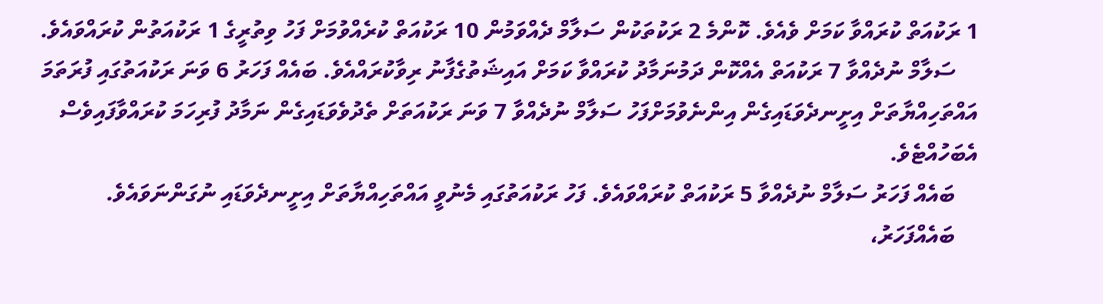1 ރަކުއަތް ކުރައްވާ ކަމަށް ވެއެވެ. ކޮންމެ 2 ރަކުތަކުން ސަލާމް ދެއްވަމުން 10 ރަކުއަތް ކުރެއްވުމަށް ފަހު ވިތުރީގެ 1 ރަކުއަތުން ކުރައްވައެވެ.
    ސަލާމް ނުދެއްވާ 7 ރަކުއަތް އެއްކޮން ދަމުނަމާދު ކުރައްވާ ކަމަށް އައިޝަތުގެފާނު ރިވާކުރައްއެވެ. ބައެއް ފަހަރު 6 ވަނަ ރަކުއަތުގައި ފުރަތަމަ އައްތަހިއްޔާތަށް އިށީނދެވަޑައިގެން އިންނެވުމަށްފަހު ސަލާމް ނުދެއްވާ 7 ވަނަ ރަކުއަތަށް ތެދުވެވަޑައިގެން ނަމާދު ފުރިހަމަ ކުރައްވާފައިވެސް އެބަހުއްޓެވެ.
    ބައެއް ފަހަރު ސަލާމް ނުދެއްވާ 5 ރަކުއަތް ކުރައްވައެވެ. ފަހު ރަކުއަތުގައި މެނުވީ އައްތަހިއްޔާތަށް އިށީނދެވަޑައި ނުގަންނަވައެވެ.
    ބައެއްފަހަރު،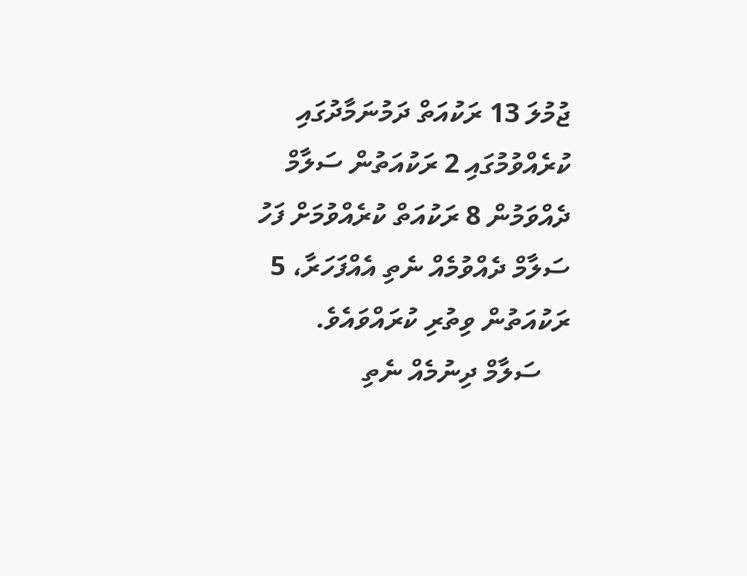ޖުމުލަ 13 ރަކުއަތް ދަމުނަމާދުގައި ކުރެއްވުމުގައި 2 ރަކުއަތުން ސަލާމް ދެއްވަމުން 8 ރަކުއަތް ކުރެއްވުމަށް ފަހު ސަލާމް ދެއްވުމެއް ނެތި އެއްފަހަރާ، 5 ރަކުއަތުން ވިތުރި ކުރައްވައެވެ.
    ސަލާމް ދިނުމެއް ނެތި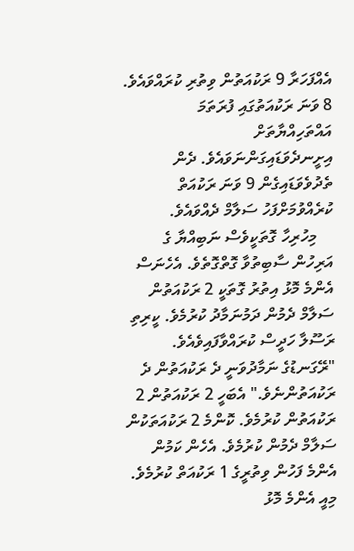އެއްފަހަރާ 9 ރަކުއަތުން ވިތުރި ކުރައްވައެވެ. 8 ވަނަ ރަކުއަތުގައި ފުރަތަމަ އައްތަހިއްޔާތަށް އިށީނދެވަޑައިގަންނަވައެވެ. ދެން ތެދުވެވަޑައިގެން 9 ވަނަ ރަކުއަތް ކުރެއްވުމަށްފަހު ސަލާމް ދެއްވައެވެ.
    މިހުރިހާ ގޮތަކީވެސް ނަބިއްޔާ ގެ އަރިހުން ސާބިތުވާ ގޮތްގޮތެވެ. އެހެނަސް އެންމެ މޮޅު އިތުރު ގޮތަކީ 2 ރަކުއަތުން ސަލާމް ދެމުން ދަމުނަމާދު ކުރުމެވެ. ކީރިތި ރަސޫލާ ހަދީސް ކުރައްވާފައިވެއެވެ. "ރޭގަނޑުގެ ނަމާދުވަނީ ދެ ރަކުއަތުން ދެ ރަކުއަތުންނެވެ." އެބަހީ 2 ރަކުއަތުން 2 ރަކުއަތުން ކުރުމެވެ. ކޮންމެ 2 ރަކުއަތަކުން ސަލާމް ދެމުން ކުރުމެވެ. އެހެން ކަމުން އެންމެ ފަހުން ވިތުރީގެ 1 ރަކުއަތް ކުރުމެވެ. މިއީ އެންމެ މޮޅު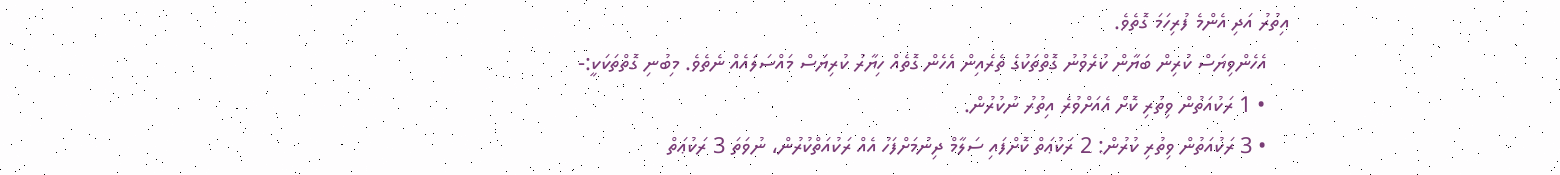އިތުރު އަދި އެންމެ ފުރިހަމަ ގޮތެވެ.
    އެހެންވިޔަސް ކުރިން ބަޔާން ކުރެވުނު ގޮތްތަކުގެ ތެރެއިން އެހެން ގޮތެއް ހިޔާރު ކުރިޔަސް މައްސަލައެއް ނެތެވެ. މިބުނި ގޮތްތަކަކީ:-
    • 1 ރަކުއަތުން ވިތުރި ކޮށް އެއަށްވުރެ އިތުރު ނުކުރުން.
    • 3 ރަކުއަތުން ވިތުރި ކުރުން: 2 ރަކުޢަތް ކޮށްފައި ސަލާމް ދިނުމަށްފަހު އެއް ރަކުއަތްކުރުން، ނުވަތަ 3 ރަކުޢަތް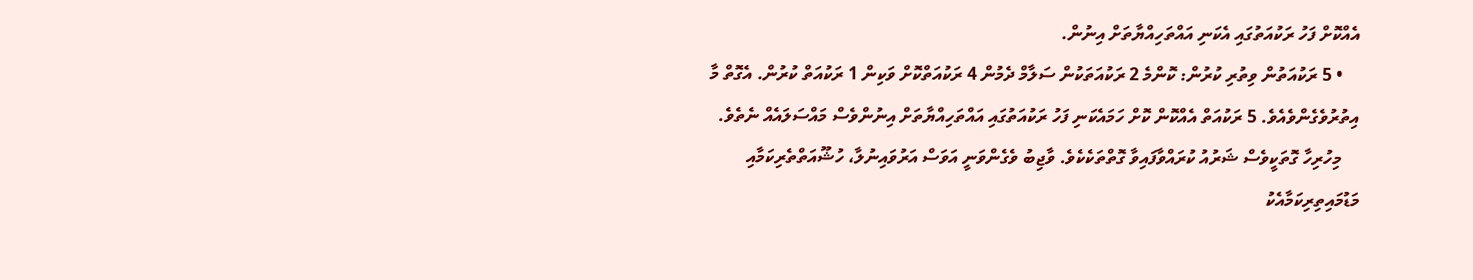އެއްކޮށް ފަހު ރަކުއަތުގައި އެކަނި އައްތަހިއްޔާތަށް އިނުން.
    • 5 ރަކުއަތުން ވިތުރި ކުރުން: ކޮންމެ 2 ރަކުއަތަކުން ސަލާމް ދެމުން 4 ރަކުއަތްކޮށް ވަކިން 1 ރަކުއަތް ކުރުން. އެގޮތް މާ އިތުރުވެގެންވެއެވެ. 5 ރަކުއަތް އެއްކޮން ކޮށް ހަމައެކަނި ފަހު ރަކުއަތުގައި އައްތަހިއްޔާތަށް އިނުންވެސް މައްސަލައެއް ނެތެވެ.
    މިހުރިހާ ގޮތަކީވެސް ޝަރުއު ކުރައްވާފައިވާ ގޮތްތަކެކެވެ. ވާޖިބު ވެގެންވަނީ އަވަސް އަރުވައިނުލާ، ހުޝޫއަތްތެރިކަމާއި މަޑުމައިތިރިކަމާއެކު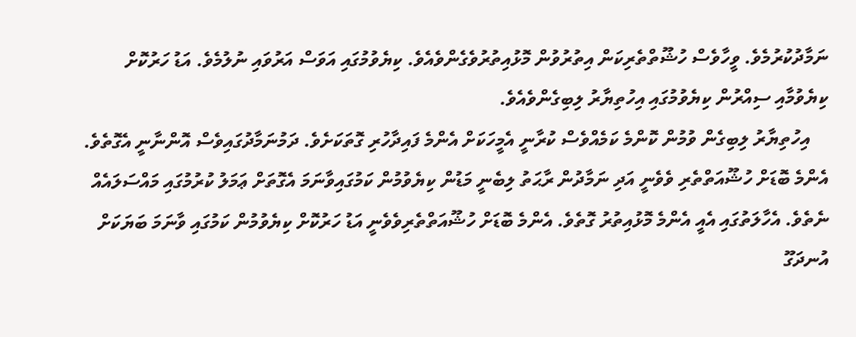ނަމާދުކުރުމެވެ. ވީހާވެސް ހުޝޫތްތެރިކަން އިތުރުވުން މޮޅުއިތުރުވެގެންވެއެވެ. ކިޔެވުމުގައި އަވަސް އަރުވައި ނުލުމެވެ. އަޑު ހަރުކޮށް ކިޔެވުމާއި ސިއްރުން ކިޔެވުމުގައި އިހުތިޔާރު ލިބިގެންވެއެވެ.
    އިހުތިޔާރު ލިބިގެން ވުމުން ކޮންމެ ކަމެއްވެސް ކުރާނީ އެމީހަކަށް އެންމެ ފައިދާހުރި ގޮތަކަށެވެ. ދަމުނަމާދުގައިވެސް އޮންނާނީ އެގޮތެވެ. އެންމެ ބޮޑަށް ހުޝޫއަތްތެރި ވެވެނީ އަދި ނަމާދުން ރާޙަތު ލިބެނީ މަޑުން ކިޔެވުމުން ކަމުގައިވާނަމަ އެގޮތަށް ޢަމަލު ކުރުމުގައި މައްސަލައެއް ނެތެވެ. އެހާލަތުގައި އެއީ އެންމެ މޮޅުއިތުރު ގޮތެވެ. އެންމެ ބޮޑަށް ހުޝޫއަތްތެރިވެވެނީ އަޑު ހަރުކޮށް ކިޔެވުމުން ކަމުގައި ވާނަމަ ބަޔަކަށް އުނދަގޫ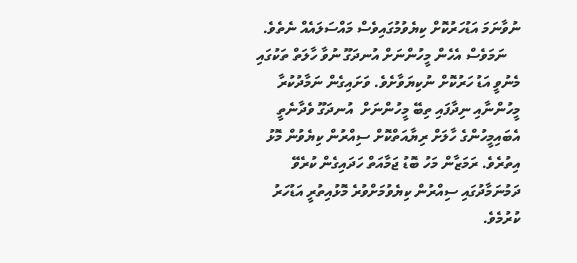ނުވާނަމަ އަޑުހަރުކޮށް ކިޔެވުމުގައިވެސް މައްސަލައެއް ނެތެވެ.
    ނަމަވެސް އެހެން މީހުންނަށް އުނދަގޫ ނުވާ ހާލަތް ތަކުގައި މެނުވީ އަޑު ހަރުކޮށް ނުކިޔަވާށެވެ. ވަށައިގެން ނަމާދުކުރާ މީހުންނާއި ނިދާފައި ތިބޭ މީހުންނަށް  އުނދަގޫ ވެދާނެތީ އެބައިމީހުންގެ ހާލަށް ރިޔާއަތްކޮށް ސިއްރުން ކިޔެވުން މޮޅު އިތުރެވެ. ރަމަޒާން މަހު ބޮޑު ޖަމާއަތް ހަދައިގެން ކުރެވޭ ދަމުނަމާދުގައި ސިއްރުން ކިޔެވުމަށްވުރެ މޮޅުއިތުރީ އަޑުހަރު ކުރުމެވެ.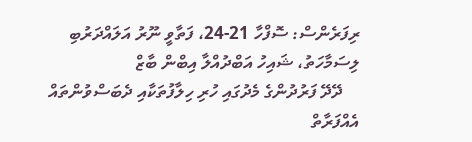ރިފަރެންސް: ސޮފްހާ 21-24، ފަތާވީ ނޫރު އަލައްދަރުބި ލިސަމާހަތު، ޝައިހު އަބްދުއްލާ އިބްން ބާޒް
    ދޭދޭ ފަރުދުންގެ މެދުގައި ހުރި ހިލާފުތަކާއި ދެބަސްވުންތައް އެއްފަރާތް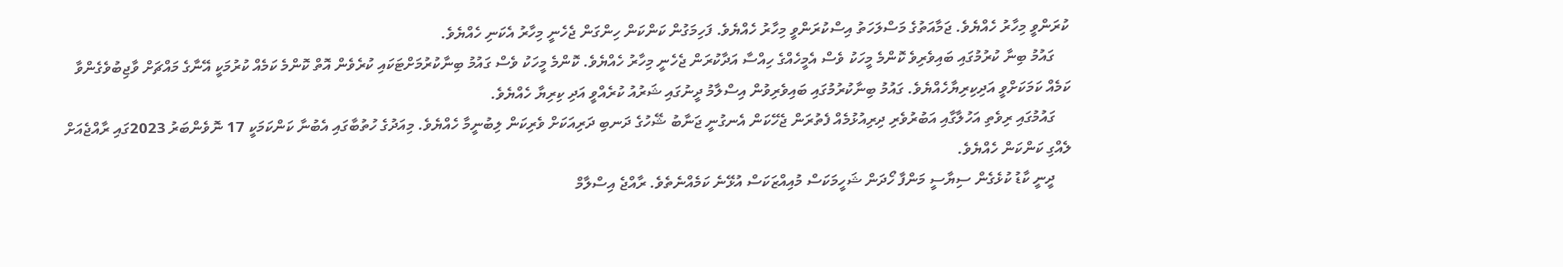ކުރަންވީ މިހާރު ހެއްޔެވެ. ޖަމާއަތުގެ މަސްލަހަތު އިސްކުރަންވީ މިހާރު ހެއްޔެވެ. ފަހިމަގުން ކަންކަން ހިންގަން ޖެހެނީ މިހާރު އެކަނި ހެއްޔެވެ.
    ގައުމު ބިނާ ކުރުމުގައި ބައިވެރިވެ ކޮންމެ މީހަކު ވެސް އެމީހެއްގެ ހިއްސާ އަދާކުރަން ޖެހެނީ މިހާރު ހެއްޔެވެ. ކޮންމެ މީހަކު ވެސް ގައުމު ބިނާކުރުމަށްޓަކައި ކުރެވެން އޮތް ކޮންމެ ކަމެއް ކުރުމަކީ އޭނާގެ މައްޗަށް ވާޖިބުވެގެންވާ ކަމެއް ކަމަކަށްވީ އަދިކިރިޔާހެއްޔެވެ. ގައުމު ބިނާކުރުމުގައި ބައިވެރިވުން އިސްލާމު ދީނުގައި ޝަރުއު ކުރެއްވީ އަދި ކިރިޔާ ހެއްޔެވެ.
    ގައުމުގައި ރިވެތި އަހުލާގާއި އަބުރުވެރި ދިރިއުޅުމެއް ފެތުރަން ޖެހޭކަން އެނގުނީ ޖަނާބު ޝޭހުގެ ދަނބި ދަރިއަކަށް ވެރިކަން ލިބުނީމާ ހެއްޔެވެ. މިއަދުގެ ހުތުބާގައި އެބުނާ ކަންކަމަކީ 17 ނޮވެންބަރު 2023ގައި ރާއްޖެއަށް ލެއްގި ކަންކަން ހެއްޔެވެ.
    ދީނީ ކާޑު ކުޅެގެން ސިޔާސީ މަންފާ ހޯދަން ޝަހީމަކަސް މުއިއްޒަކަސް އުޅޭނެ ކަމެއްނެތެވެ. ރާއްޖެ އިސްލާމް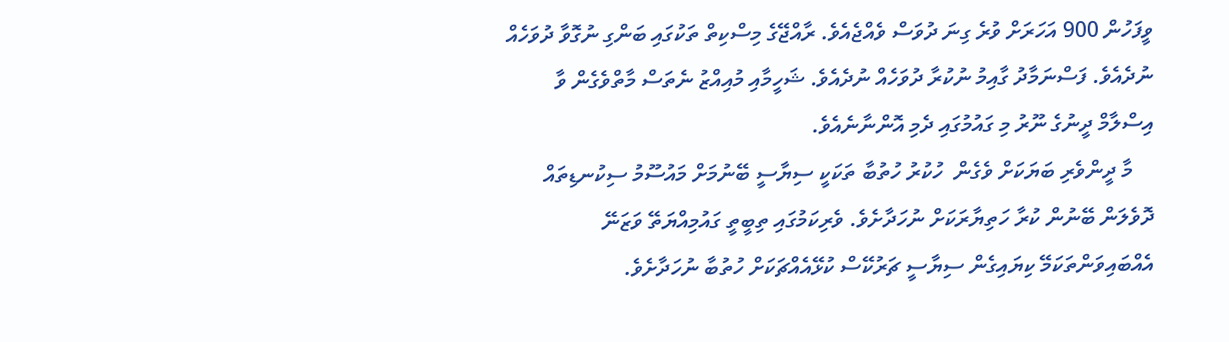ވީފަހުން 900 އަހަރަށް ވުރެ ގިނަ ދުވަސް ވެއްޖެއެވެ. ރާއްޖޭގެ މިސްކިތް ތަކުގައި ބަންގި ނުގޮވާ ދުވަހެއް ނުދެއެވެ. ފަސްނަމާދު ގާއިމު ނުކުރާ ދުވަހެއް ނުދެއެވެ. ޝަހީމާއި މުއިއްޒު ނެތަސް މާތްވެގެން ވާ އިސްލާމް ދީނުގެ ނޫރު މި ގައުމުގައި ދެމި އޮންނާނެއެވެ.
    މާ ދީންވެރި ބަޔަކަށް ވެގެން  ހުކުރު ހުތުބާ ތަކަކީ ސިޔާސީ ބޭނުމަށް މައުސޫމު ސިކުނޑިތައް ދޮވެލަން ބޭނުން ކުރާ ހަތިޔާރަކަށް ނުހަދާށެވެ. ވެރިކަމުގައި ތިބީތީ ގައުމިއްޔަތޭ ވަޒަނޭ އެއްބައިވަންތަކަމޭ ކިޔައިގެން ސިޔާސީ ޗަރުކޭސް ކުޅޭއެއްޗަކަށް ހުތުބާ ނުހަދާށެވެ.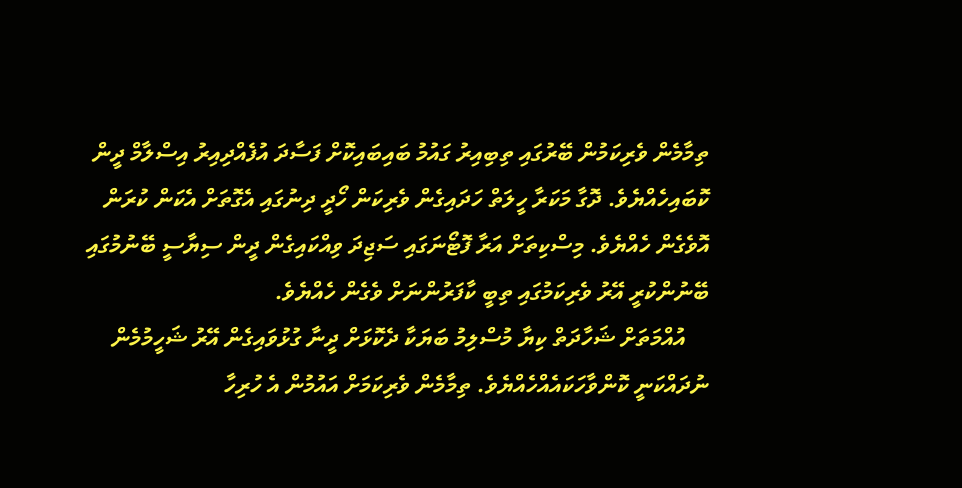ތިމާމެން ވެރިކަމުން ބޭރުގައި ތިބިއިރު ގައުމު ބައިބައިކޮށް ފަސާދަ އުފެއްދިއިރު އިސްލާމް ދީން ކޮބައިހެއްޔެވެ. ދޮގާ މަކަރާ ހީލަތް ހަދައިގެން ވެރިކަން ހޯދީ ދިނުގައި އެގޮތަށް އެކަން ކުރަން އޮވެގެން ހެއްޔެވެ. މިސްކިތަށް އަރާ ފޮޓޯނަގައި ސަޖިދަ ވިއްކައިގެން ދީން ސިޔާސީ ބޭނުމުގައި ބޭނުންކުރީ އޭރު ވެރިކަމުގައި ތިބީ ކާފަރުންނަށް ވެގެން ހެއްޔެވެ.
    އުއްމަތަށް ޝަހާދަތް ކިޔާ މުސްލިމު ބަޔަކާ ދެކޮޅަށް ދީނާ ގުޅުވައިގެން އޭރު ޝަހީމުމެން ނުދައްކަނީ ކޮންވާހަކައެއްހެއްޔެވެ. ތިމާމެން ވެރިކަމަށް އައުމުން އެ ހުރިހާ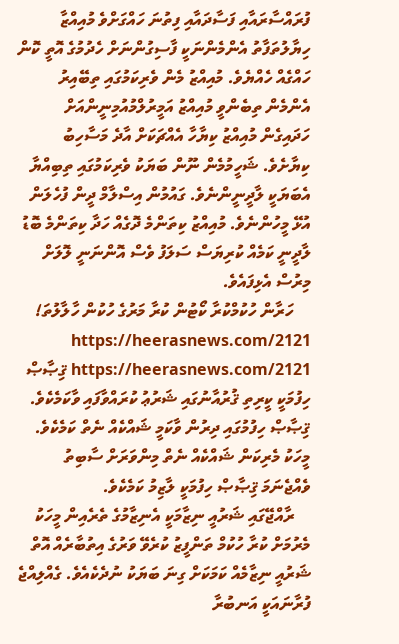ފުރައްސާރައާއި ފަސާދައާއި ފިތުނަ ހައްގަށްވެ މުއިއްޒާ ހިޔާލުތަފާތު އެންމެންނަކީ ފާސިގުންނަށް ހެދުމުގެ އޮތީ ކޮން ހައްގެއް ހެއްޔެވެ. މުއިއްޒު މެން ވެރިކަމުގައި ތިބޭއިރު އެންމެން ތިބެންވީ މުއިއްޒު އަމީރުލްމުއުމިނީންއަށް ހަދައިގެން މުއިއްޒު ކިޔާހާ އެއްޗަކަށް އާދެ މަސާހިބު ކިޔާށެވެ. ޝަހީމުމެން ނޫން ބަޔަކު ވެރިކަމުގައި ތިބިއްޔާ އެބަޔަކީ ލާދީނީންނެވެ. ގައުމުން އިސްލާމް ދީން ފުހެލަން އުޅޭ މީހުންނެވެ. މުއިއްޒު ކިތަންމެ ދޮގެއް ހަދާ ކިތަންމެ ބޮޑު ލާދީނީ ކަމެއް ކުރިޔަސް ސަލަފު ވެސް އޮންނަނީ ލޮލަށް މިރުސް އެޅިފައެވެ.
    ހަރާން ހުކުމްކުރާ ކޯޓުން ކުރާ މަރުގެ ހުކުން ހާލާލުތަ! https://heerasnews.com/2121 https://heerasnews.com/2121 ޤިޞާޞް ހިފުމަކީ ކީރިތި ޤުރުއާނުގައި ޝަރުޢު ކުރައްވާފައި ވާކަމެކެވެ. ޤިޞާޞް ހިފުމުގައި ދިރުން ވާކަމީ ޝައްކެއް ނެތް ކަމެކެވެ. މީހަކު މެރިކަން ޝައްކެއް ނެތް މިންވަރަށް ސާބިތު ވެއްޖެނަމަ ޤިޞާޞް ހިފުމަކީ ލާޒިމު ކަމެކެވެ.
    ރާއްޖޭގައި ޝަރުއީ ނިޒާމަކީ އެނިޒާމުގެ ތެރެއިން މީހަކު މެރުމަށް ކުރާ ހުކުމް ތަންފީޒު ކުރެވޭ ވަރުގެ އިތުބާރެއް އޮތް ޝަރުއީ ނިޒާމެއް ކަމަކަށް ގިނަ ބަޔަކު ނުދެކެއެވެ. ގެއްލިއްޖެ ފުރާނައަކީ އަނބުރާ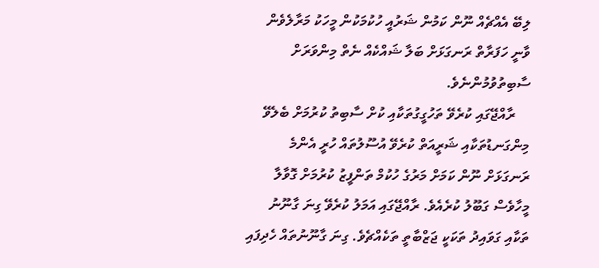ލިބޭ އެއްޗެއް ނޫން ކަމުން ޝަރުއީ ހުކުމަކުން މީހަކު މަރާލެވެން ވާނީ ހަފަރާތް ރަނގަޅަށް ބަލާ ޝައްކެއް ނެތް މިންވަރަށް ސާބިތުވުމުންނެވެ.
    ރާއްޖޭގައި ކުރެވޭ ތަހުގީގުތަކާއި ކުށް ސާބިތު ކުރުމަށް ބެލެވޭ މިންގަނޑުތަކާއި ޝަރީއަތް ކުރެވޭ އުސޫލުތައް ހުރީ އެންމެ ރަނގަޅަށް ނޫން ކަމަށް މަރުގެ ހުކުމް ތަންފީޒު ކުރުމަށް ގޮވާލާ މީހާވެސް ގަބޫލު ކުރެއެވެ. ރާއްޖޭގައި އަމަލު ކުރެވޭ ގިނަ ގާނޫނު ތަކާއި ގަވައިދު ތަކަކީ ޖަޒްބާތީ ތަކެއްޗެވެ. ގިނަ ގާނޫނުތައް ހެދިފައި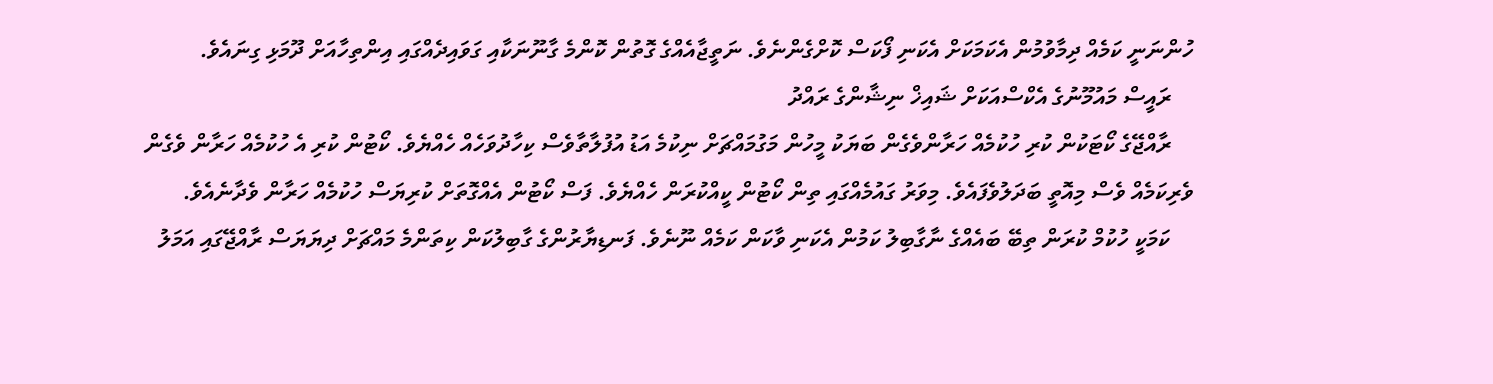ހުންނަނީ ކަމެއް ދިމާވުމުން އެކަމަކަށް އެކަނި ފޯކަސް ކޮށްގެންނެވެ. ނަތީޖާއެއްގެ ގޮތުން ކޮންމެ ގާނޫނަކާއި ގަވައިދެއްގައި އިންތިހާއަށް ދޫމަޅި ގިނައެވެ.
    ރައީސް މައުމޫނުގެ އެކްސްއަކަށް ޝައިޚް ނިޝާންގެ ރައްދު
    ރާއްޖޭގެ ކޯޓަކުން ކުރި ހުކުމެއް ހަރާންވެގެން ބަޔަކު މީހުން މަގުމައްޗަށް ނިކުމެ އަޑު އުފުލާތާވެސް ކިހާދުވަހެއް ހެއްޔެވެ. ކޯޓުން ކުރި އެ ހުކުމެއް ހަރާން ވެގެން ވެރިކަމެއް ވެސް މިއޮތީ ބަދަލުވެފައެވެ. މިވަރު ގައުމެއްގައި ތިން ކޯޓުން ކީއްކުރަން ހެއްޔެވެ. ފަސް ކޯޓުން އެއްގޮތަށް ކުރިޔަސް ހުކުމެއް ހަރާން ވެދާނެއެވެ.
    ކަމަކީ ހުކުމް ކުރަން ތިބޭ ބައެއްގެ ނާގާބިލު ކަމުން އެކަނި ވާކަން ކަމެއް ނޫނެވެ. ފަނޑިޔާރުންގެ ގާބިލުކަން ކިތަންމެ މައްޗަށް ދިޔަޔަސް ރާއްޖޭގައި އަމަލު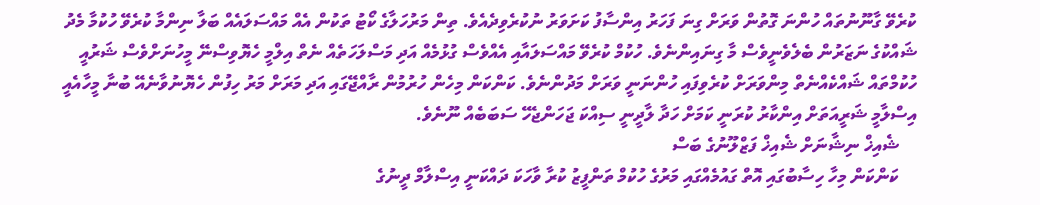ކުރެވޭ ގާނޫނުތައް ހުންނަ ގޮތުން ވަރަށް ގިނަ ފަހަރު އިންސާފު ކަށަވަރު ނުކުރެވިދެއެވެ. ތިން މަރުހަލާގެ ކޯޓު ތަކުން އެއް މައްސަލައެއް ބަލާ ނިންމާ ކުރެވޭ ހުކުމާ މެދު ޝައްކުގެ ނަޒަރުން ބެލެވެނީވެސް މާ ގިނައިންނެވެ. ހުކުމް ކުރެވޭ މައްސަލައާއި އެއްވެސް ގުޅުމެއް އަދި މަސްލަހަތެއް ނެތް އިލްމީ ހެޔޮވިސްނޭ މީހުނަށްވެސް ޝަރުއީ ހުކުމްތައް ޝައްކެއްނެތް މިންވަރަށް ކުރެވިފައި ހުންނަނީ ވަރަށް މަދުންނެވެ. ކަންކަން މިހެން ހުރުމުން ރާއްޖޭގައި އަދި މަރަށް މަރު ހިފުން ހެޔޮނުވާނެއޭ ބުނާ މީހާއެއީ އިސްލާމީ ޝަރީއަތަށް އިންކާރު ކުރަނީ ކަމަށް ހަދާ ލާދީނީ ސިއްކަ ޖަހަންޖެހޭ ސަބަބެއް ނޫނެވެ.
    ޝެއިޚް ނިޝާނަށް ޝެއިޚް ފަޒްލޫނުގެ ބަސް
    ކަންކަން މިހާ ހިސާބުގައި އޮތް ގައުމެއްގައި މަރުގެ ހުކުމް ތަންފީޒު ކުރާ ވާހަކަ ދައްކަނީ އިސްލާމް ދީނުގެ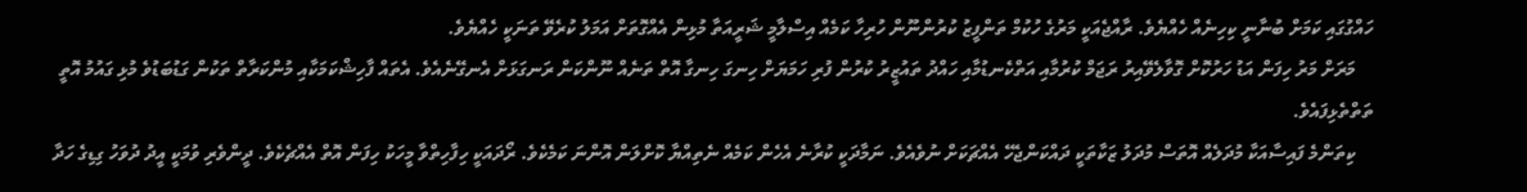ހައްގުގައި ކަމަށް ބުނާނީ ކިހިނެއް ހެއްޔެވެ. ރާއްޖެއަކީ މަރުގެ ހުކުމް ތަންފީޒު ކުރުންނޫން ހުރިހާ ކަމެއް އިސްލާމީ ޝަރީއަތާ މުޅިން އެއްގޮތަށް އަމަލު ކުރެވޭ ތަނަކީ ހެއްޔެވެ.
    މަރަށް މަރު ހިފަން އަޑު ހަރުކޮށް ގޮވާލެވޭއިރު ރަޖަމް ކުރުމާއި އަތްކެނޑުމާއި ހައްދު ތައުޒީރު ކުރުން ފުރި ހަމަޔަށް ހިނގަ ހިނގާ އޮތް ތަނެއް ނޫންކަން ރަނގަޅަށް އެނގޭނެއެވެ. އެތައް ފާހިޝްކަމަކާއި މުންކަރާތް ތަކުން ގަޑުބަޑުވެ މުޅި ގައުމު އޮތީ ތަތްތެޅިފައެވެ.
    ކިތަންމެ ފައިސާއަކާ މުދަލެއް އޮތަސް މުދަލު ޒަކާތަކީ ދައްކަންޖެހޭ އެއްޗަކަށް ނުވެއެވެ. ނަމާދަކީ ކުރާނެ އެހެން ކަމެއް ނެތިއްޔާ ކޮށްލަން އޮންނަ ކަމެކެވެ. ރޯދައަކީ ހިފާހިތްވާ މީހަކު ހިފަން އޮތް އެއްޗެކެވެ. ދީންވެރި ވުމަކީ އީދު ދުވަހު ގިޑިގެ ހަދާ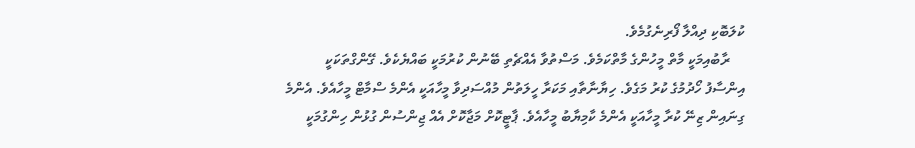ކުލަބޮކި ދިއްލާ ފޯރިނެގުމެވެ.
    ރާބުއިމަކީ މާތް މީހުންގެ މާތްކަމެވެ. މަސްތުވާ އެއްޗެތި ބޭނުން ކުރުމަކީ ބައްޔެކެވެ. ގޭންގްތަކަކީ އިންސާފު ހޯދުމުގެ ކުރު މަގެވެ. ހިޔާނާތާއި މަކަރާ ހީލަތުން މުއްސަދިވާ މީހާއަކީ އެންމެ ސްމާޓް މީހާއެވެ. އެންމެ ގިނައިން ޒިނޭ ކުރާ މީހާއަކީ އެންމެ ކާމިޔާބު މީހާއެވެ. ޕާޓީކޮށް މަޖާކޮށް އެއް ޖިންސުން ގުޅުން ހިންގުމަކީ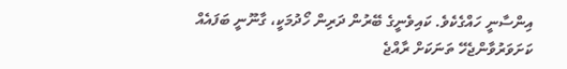އިންސާނީ ހައްގެކެވެ. ކައިވެނީގެ ބޭރުން ދަރިން ހޯދުމަކީ، ގާނޫނީ ބަފައެއް ކަށަވަރުވާންޖެހޭ ތަނަކަށް ރާއްޖެ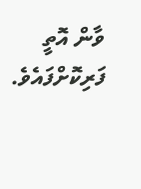ވާން އޮތީ ފަރިކޮށްފައެވެ.